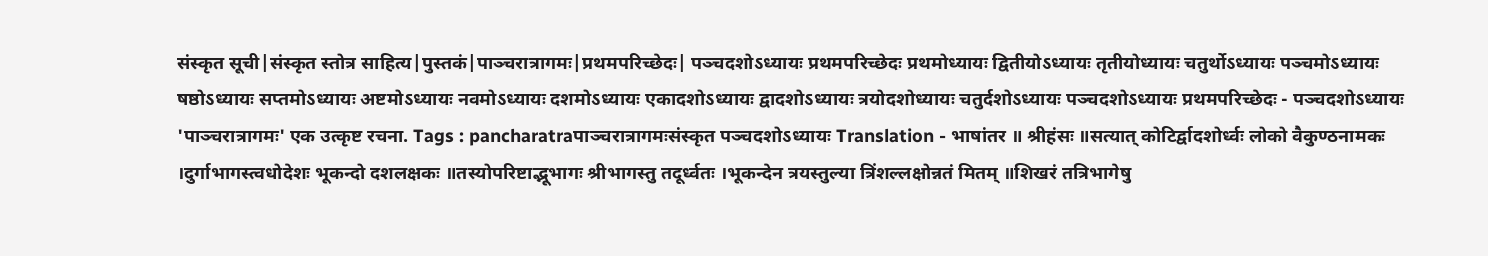संस्कृत सूची|संस्कृत स्तोत्र साहित्य|पुस्तकं|पाञ्चरात्रागमः|प्रथमपरिच्छेदः| पञ्चदशोऽध्यायः प्रथमपरिच्छेदः प्रथमोध्यायः द्वितीयोऽध्यायः तृतीयोध्यायः चतुर्थोऽध्यायः पञ्चमोऽध्यायः षष्ठोऽध्यायः सप्तमोऽध्यायः अष्टमोऽध्यायः नवमोऽध्यायः दशमोऽध्यायः एकादशोऽध्यायः द्वादशोऽध्यायः त्रयोदशोध्यायः चतुर्दशोऽध्यायः पञ्चदशोऽध्यायः प्रथमपरिच्छेदः - पञ्चदशोऽध्यायः 'पाञ्चरात्रागमः' एक उत्कृष्ट रचना. Tags : pancharatraपाञ्चरात्रागमःसंस्कृत पञ्चदशोऽध्यायः Translation - भाषांतर ॥ श्रीहंसः ॥सत्यात् कोटिर्द्वादशोर्ध्वः लोको वैकुण्ठनामकः ।दुर्गाभागस्त्वधोदेशः भूकन्दो दशलक्षकः ॥तस्योपरिष्टाद्भूभागः श्रीभागस्तु तदूर्ध्वतः ।भूकन्देन त्रयस्तुल्या त्रिंशल्लक्षोन्नतं मितम् ॥शिखरं तत्रिभागेषु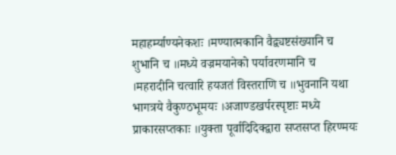महाहर्म्याण्यनेकशः ।मण्यात्मकानि वैद्व्यष्टसंख्यानि च शुभानि च ॥मध्ये वज्रमयानेको पर्यावरणमानि च ।महरादीनि चत्वारि हयजतं विस्तराणि च ॥भुवनानि यथा भागत्रये वैकुण्ठभूमयः ।अजाण्डखर्परस्पृष्टाः मध्ये प्राकारसप्तकाः ॥युक्ता पूर्वादिदिक्द्वारा सप्तसप्त हिरण्मयः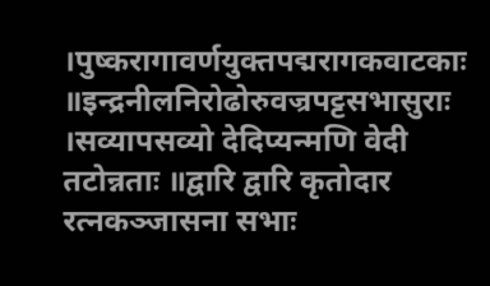।पुष्करागावर्णयुक्तपद्मरागकवाटकाः ॥इन्द्रनीलनिरोढोरुवज्रपट्टसभासुराः ।सव्यापसव्यो देदिप्यन्मणि वेदी तटोन्नताः ॥द्वारि द्वारि कृतोदार रत्नकञ्जासना सभाः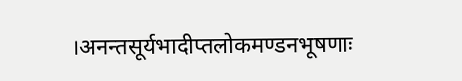।अनन्तसूर्यभादीप्तलोकमण्डनभूषणाः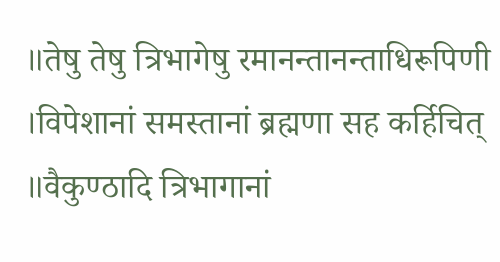॥तेषु तेषु त्रिभागेषु रमानन्तानन्ताधिरूपिणी ।विपेशानां समस्तानां ब्रह्मणा सह कर्हिचित् ॥वैकुण्ठादि त्रिभागानां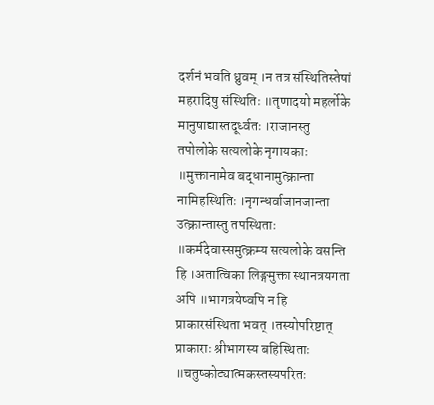दर्शनं भवति ध्रुवम् ।न तत्र संस्थितिस्तेषां महरादिषु संस्थितिः ॥तृणादयो महर्लोके मानुषाद्यास्तदूर्ध्वतः ।राजानस्तु तपोलोके सत्यलोके नृगायकाः ॥मुक्तानामेव बद्धानामुत्क्रान्ता नामिहस्थितिः ।नृगन्धर्वाजानजान्ता उत्क्रान्तास्तु तपस्थिताः ॥कर्मदेवास्समुत्क्रम्य सत्यलोके वसन्ति हि ।अतात्विका लिङ्गमुक्ता स्थानत्रयगता अपि ॥भागत्रयेष्वपि न हि प्राकारसंस्थिता भवत् ।तस्योपरिष्टात् प्राकाराः श्रीभागस्य बहिस्थिताः ॥चतुष्कोट्यात्मकस्तस्यपरितः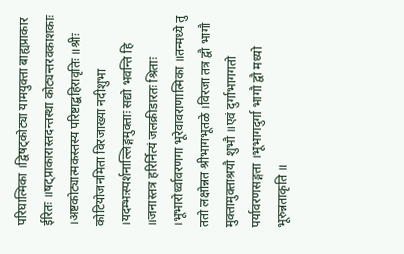परिघात्मिका ।द्विषट्कोट्या यामयुक्ता बाह्यप्राकार ईरितः ॥षट्प्राकारास्तदन्तस्था कोट्यन्तरवकाशकाः ।अष्टकोट्यात्मकस्तस्य परिष्टाद्बहिरावृतिः ॥श्रीः कोटियोजनमिता विरजाख्या नदीशुभा ।यदम्भःस्पर्शनाल्लिङ्गमुक्ताः सद्यो भवन्ति हि ॥जनास्तत्र हरिर्नित्यं जलक्रीडारतः श्रिताः ।भूभारोर्ध्वावरणगा भूरेवावराणात्मिका ॥तन्मध्ये तु ततो लक्षोन्नत श्रीभागभूतळे ।विरजा तत्र द्वौ भागौ मुक्तामुक्ताश्रयौ शुभौ ॥एवं दुर्गाभागगतो पर्यावरणसङ्गता ।भूभागदुर्गा भागौ द्वौ मध्यो भूरुन्नताकृति ॥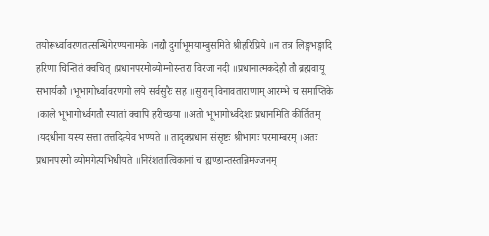तयोरूर्ध्वावरणतत्सन्धिगेरण्यनामके ।नद्यौ दुर्गाभूमयाम्बुसमिते श्रीहरिप्रिये ॥न तत्र लिङ्गभङ्गादि हरिणा चिन्तितं क्वचित् ।प्रधानपरमोव्योम्नोरन्तरा विरजा नदी ॥प्रधानात्मकदेहौ तौ ब्रह्मवायू सभार्यकौ ।भूभागोर्ध्वावरणगो लये सर्वसुरैः सह ॥सुरान् विनावताराणाम् आरम्भे च समाप्तिके ।काले भूभागोर्ध्वगतौ स्यातां क्वापि हरीच्छया ॥अतो भूभागोर्ध्वदेशः प्रधानमिति कीर्तितम् ।यदधीना यस्य सत्ता तत्तदित्येव भण्यते ॥ तादृक्प्रधान संसृष्टः श्रीभागः परमाम्बरम् ।अतः प्रधानपरमो व्योमगेत्यभिधीयते ॥निरंशतात्विकानां च ह्यण्डान्तस्तन्निमज्जनम्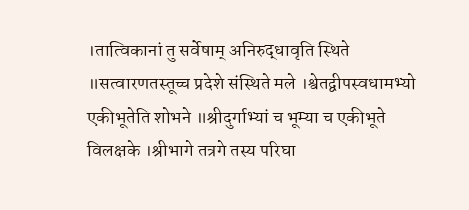।तात्विकानां तु सर्वेषाम् अनिरुद्धावृति स्थिते ॥सत्वारणतस्तूच्च प्रदेशे संस्थिते मले ।श्वेतद्वीपस्वधामभ्यो एकीभूतेति शोभने ॥श्रीदुर्गाभ्यां च भूम्या च एकीभूते विलक्षके ।श्रीभागे तत्रगे तस्य परिघा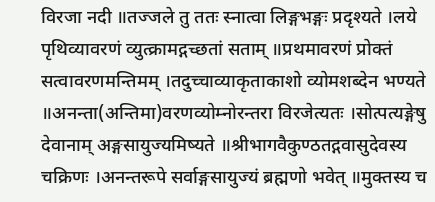विरजा नदी ॥तज्जले तु ततः स्नात्वा लिङ्गभङ्गः प्रदृश्यते ।लये पृथिव्यावरणं व्युत्क्रामद्गच्छतां सताम् ॥प्रथमावरणं प्रोक्तं सत्वावरणमन्तिमम् ।तदुच्चाव्याकृताकाशो व्योमशब्देन भण्यते ॥अनन्ता(अन्तिमा)वरणव्योम्नोरन्तरा विरजेत्यतः ।सोत्पत्यङ्गेषु देवानाम् अङ्गसायुज्यमिष्यते ॥श्रीभागवैकुण्ठतद्गवासुदेवस्य चक्रिणः ।अनन्तरूपे सर्वाङ्गसायुज्यं ब्रह्मणो भवेत् ॥मुक्तस्य च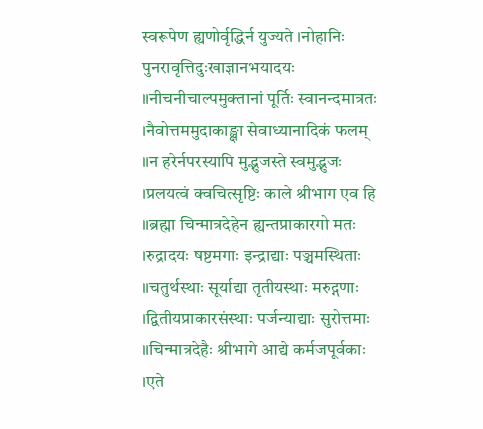स्वरूपेण ह्यणोर्वृद्धिर्न युज्यते ।नोहानिः पुनरावृत्तिदुःखाज्ञानभयादयः ॥नीचनीचाल्पमुक्तानां पूर्तिः स्वानन्दमात्रतः ।नैवोत्तममुदाकाङ्क्षा सेवाध्यानादिकं फलम् ॥न हरेर्नपरस्यापि मुद्भुजस्ते स्वमुद्भुजः ।प्रलयत्वं क्वचित्सृष्टिः काले श्रीभाग एव हि ॥ब्रह्मा चिन्मात्रदेहेन ह्यन्तप्राकारगो मतः ।रुद्रादयः षष्टमगाः इन्द्राद्याः पञ्चमस्थिताः ॥चतुर्थस्थाः सूर्याद्या तृतीयस्थाः मरुद्गणाः ।द्वितीयप्राकारसंस्थाः पर्जन्याद्याः सुरोत्तमाः ॥चिन्मात्रदेहैः श्रीभागे आद्ये कर्मजपूर्वकाः ।एते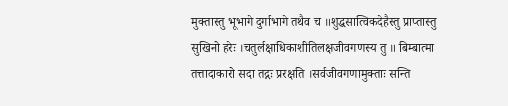मुक्तास्तु भूभागे दुर्गाभागे तथैव च ॥शुद्धसात्विकदेहैस्तु प्राप्तास्तु सुखिनो हरेः ।चतुर्लक्षाधिकाशीतिलक्षजीवगणस्य तु ॥ बिम्बात्मा तत्तादाकारो सदा तद्गः प्ररक्षति ।सर्वजीवगणामुक्ताः सन्ति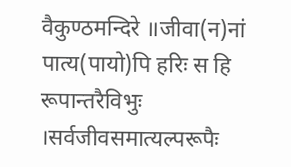वैकुण्ठमन्दिरे ॥जीवा(न)नां पात्य(पायो)पि हरिः स हि रूपान्तरैविभुः ।सर्वजीवसमात्यल्परूपैः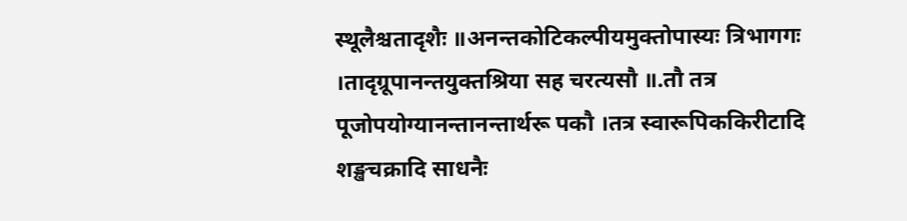स्थूलैश्चतादृशैः ॥अनन्तकोटिकल्पीयमुक्तोपास्यः त्रिभागगः ।तादृग्रूपानन्तयुक्तश्रिया सह चरत्यसौ ॥.तौ तत्र पूजोपयोग्यानन्तानन्तार्थरू पकौ ।तत्र स्वारूपिककिरीटादि शङ्खचक्रादि साधनैः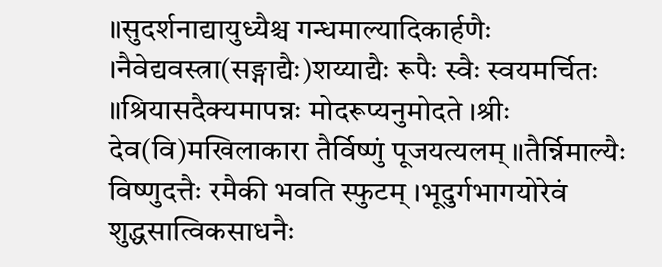॥सुदर्शनाद्यायुध्यैश्च गन्धमाल्यादिकार्हणैः ।नैवेद्यवस्त्रा(सङ्गाद्यैः)शय्याद्यैः रूपैः स्वैः स्वयमर्चितः ॥श्रियासदैक्यमापन्नः मोदरूप्यनुमोदते ।श्रीः देव(वि)मखिलाकारा तैर्विष्णुं पूजयत्यलम् ॥तैर्न्निमाल्यैः विष्णुदत्तैः रमैकी भवति स्फुटम् ।भूदुर्गभागयोरेवं शुद्धसात्विकसाधनैः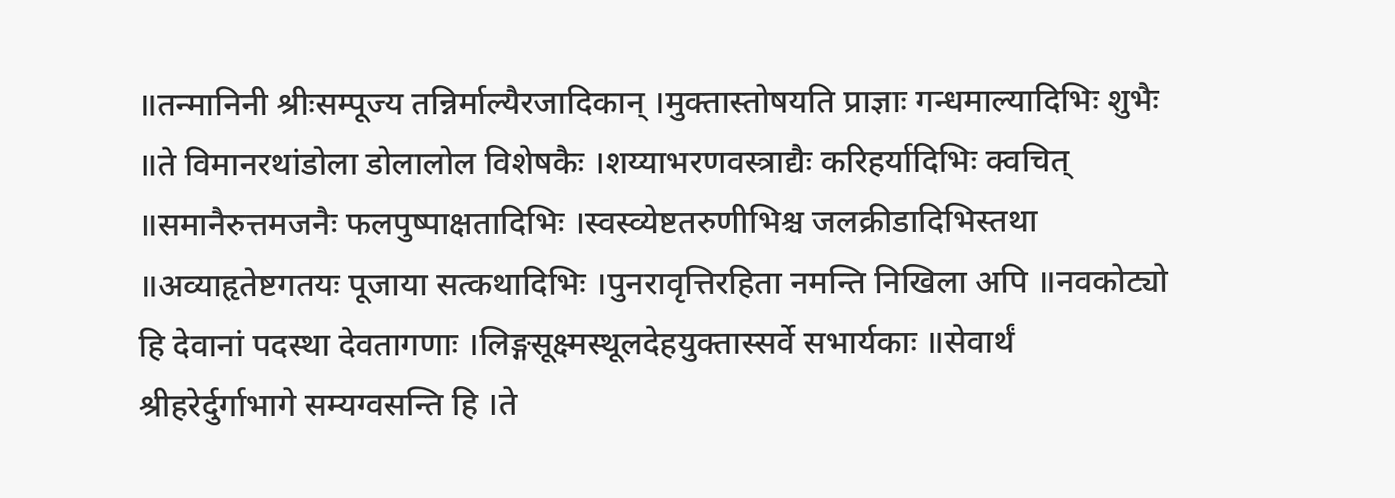॥तन्मानिनी श्रीःसम्पूज्य तन्निर्माल्यैरजादिकान् ।मुक्तास्तोषयति प्राज्ञाः गन्धमाल्यादिभिः शुभैः ॥ते विमानरथांडोला डोलालोल विशेषकैः ।शय्याभरणवस्त्राद्यैः करिहर्यादिभिः क्वचित् ॥समानैरुत्तमजनैः फलपुष्पाक्षतादिभिः ।स्वस्व्येष्टतरुणीभिश्च जलक्रीडादिभिस्तथा ॥अव्याहृतेष्टगतयः पूजाया सत्कथादिभिः ।पुनरावृत्तिरहिता नमन्ति निखिला अपि ॥नवकोट्यो हि देवानां पदस्था देवतागणाः ।लिङ्गसूक्ष्मस्थूलदेहयुक्तास्सर्वे सभार्यकाः ॥सेवार्थं श्रीहरेर्दुर्गाभागे सम्यग्वसन्ति हि ।ते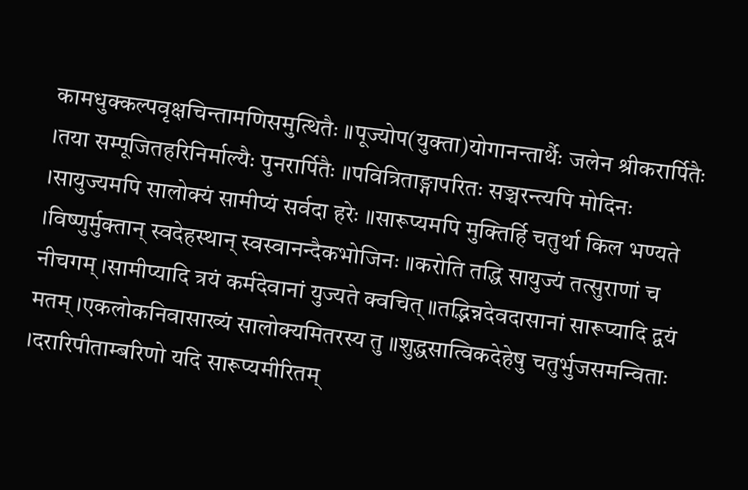कामधुक्कल्पवृक्षचिन्तामणिसमुत्थितैः ॥पूज्योप(युक्ता)योगानन्तार्थैः जलेन श्रीकरार्पितैः ।तया सम्पूजितहरिनिर्माल्यैः पुनरार्पितैः ॥पवित्रिताङ्गापरितः सञ्चरन्त्यपि मोदिनः ।सायुज्यमपि सालोक्यं सामीप्यं सर्वदा हरेः ॥सारूप्यमपि मुक्तिर्हि चतुर्था किल भण्यते ।विष्णुर्मुक्तान् स्वदेहस्थान् स्वस्वानन्दैकभोजिनः ॥करोति तद्धि सायुज्यं तत्सुराणां च नीचगम् ।सामीप्यादि त्रयं कर्मदेवानां युज्यते क्वचित् ॥तद्भिन्नदेवदासानां सारूप्यादि द्वयं मतम् ।एकलोकनिवासाख्यं सालोक्यमितरस्य तु ॥शुद्धसात्विकदेहेषु चतुर्भुजसमन्विताः ।दरारिपीताम्बरिणो यदि सारूप्यमीरितम्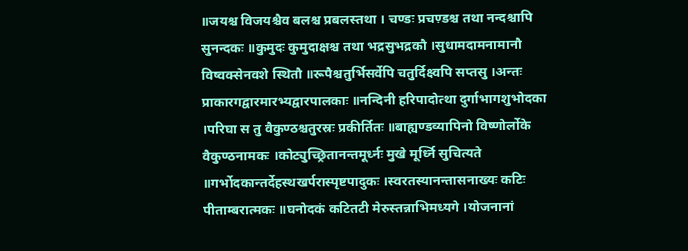॥जयश्च विजयश्चैव बलश्च प्रबलस्तथा । चण्डः प्रचण़्डश्च तथा नन्दश्चापि सुनन्दकः ॥कुमुदः कुमुदाक्षश्च तथा भद्रसुभद्रकौ ।सुधामदामनामानौ विष्वक्सेनवशे स्थितौ ॥रूपैश्चतुर्भिसर्वेपि चतुर्दिक्ष्वपि सप्तसु ।अन्तः प्राकारगद्वारमारभ्यद्वारपालकाः ॥नन्दिनी हरिपादोत्था दुर्गाभागशुभोदका ।परिघा स तु वैकुण्ठश्चतुरस्रः प्रकीर्तितः ॥बाह्यण्डव्यापिनो विष्णोर्लोके वैकुण्ठनामकः ।कोट्युच्छ्रितानन्तमूर्ध्नः मुखे मूर्ध्नि सुचित्यते ॥गर्भोदकान्तर्देहस्थखर्परास्पृष्टपादुकः ।स्वरतस्यानन्तासनाख्यः कटिः पीताम्बरात्मकः ॥घनोदकं कटितटी मेरुस्तन्नाभिमध्यगे ।योजनानां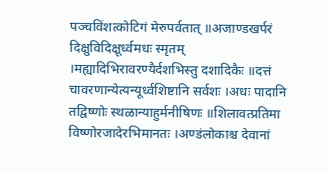पञ्चविंशत्कोटिगं मेरुपर्वतात् ॥अजाण्डखर्परं दिक्षुविदिक्षूर्ध्वमधः स्मृतम् ।मह्यादिभिरावरण्यैर्दशभिस्तु दशादिकैः ॥दत्तं चावरणान्येत्यन्यूर्ध्वशिष्टानि सर्वशः ।अधः पादानि तद्विष्णोः स्थळान्याहुर्मनीषिणः ॥शिलावत्प्रतिमा विष्णोरजादेरभिमानतः ।अण्डंलोकाश्च देवानां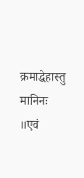क्रमाद्धेहास्तु मानिनः ॥एवं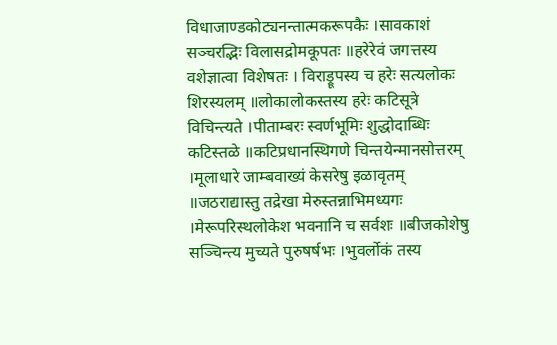विधाजाण्डकोट्यनन्तात्मकरूपकैः ।सावकाशं सञ्चरद्भिः विलासद्रोमकूपतः ॥हरेरेवं जगत्तस्य वशेज्ञात्वा विशेषतः । विराड्रूपस्य च हरेः सत्यलोकः शिरस्यलम् ॥लोकालोकस्तस्य हरेः कटिसूत्रे विचिन्त्यते ।पीताम्बरः स्वर्णभूमिः शुद्धोदाब्धिः कटिस्तळे ॥कटिप्रधानस्थिगणे चिन्तयेन्मानसोत्तरम् ।मूलाधारे जाम्बवाख्यं केसरेषु इळावृतम् ॥जठराद्यास्तु तद्रेखा मेरुस्तन्नाभिमध्यगः ।मेरूपरिस्थलोकेश भवनानि च सर्वशः ॥बीजकोशेषु सञ्चिन्त्य मुच्यते पुरुषर्षभः ।भुवर्लोकं तस्य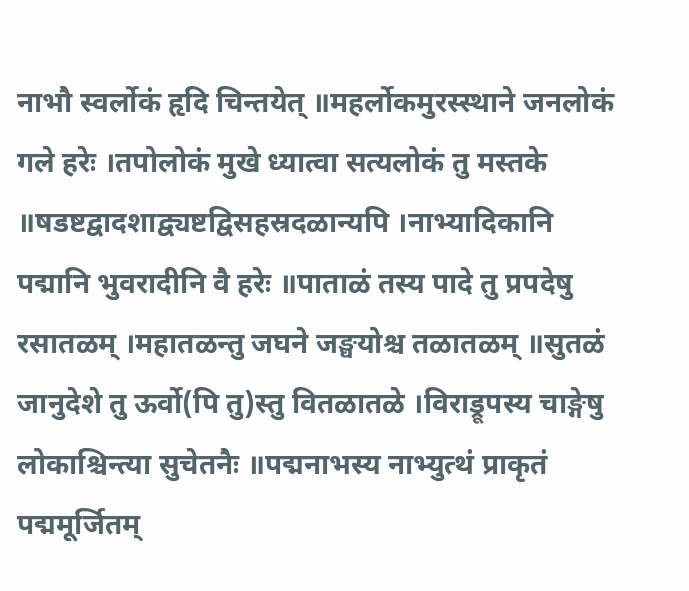नाभौ स्वर्लोकं हृदि चिन्तयेत् ॥महर्लोकमुरस्स्थाने जनलोकं गले हरेः ।तपोलोकं मुखे ध्यात्वा सत्यलोकं तु मस्तके ॥षडष्टद्वादशाद्व्यष्टद्विसहस्रदळान्यपि ।नाभ्यादिकानि पद्मानि भुवरादीनि वै हरेः ॥पाताळं तस्य पादे तु प्रपदेषु रसातळम् ।महातळन्तु जघने जङ्घयोश्च तळातळम् ॥सुतळं जानुदेशे तु ऊर्वो(पि तु)स्तु वितळातळे ।विराड्रूपस्य चाङ्गेषु लोकाश्चिन्त्या सुचेतनैः ॥पद्मनाभस्य नाभ्युत्थं प्राकृतं पद्ममूर्जितम्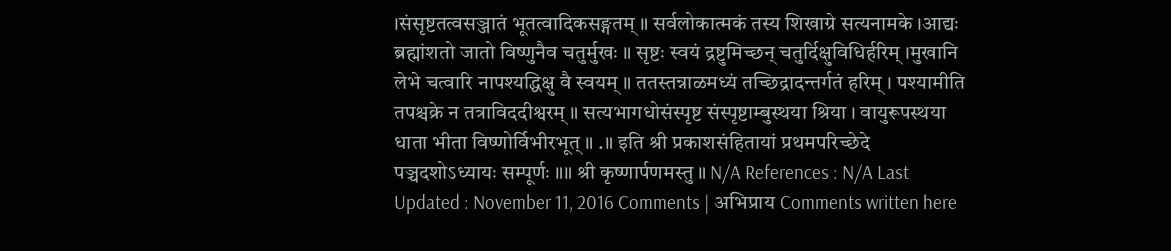।संसृष्टतत्वसञ्जातं भूतत्वादिकसङ्गतम् ॥ सर्वलोकात्मकं तस्य शिखाग्रे सत्यनामके ।आद्यः ब्रह्मांशतो जातो विष्णुनैव चतुर्मुखः ॥ सृष्टः स्वयं द्रष्टुमिच्छन् चतुर्दिक्षुविधिर्हरिम् ।मुखानि लेभे चत्वारि नापश्यद्धिक्षु वै स्वयम् ॥ ततस्तन्नाळमध्यं तच्छिद्रादन्तर्गतं हरिम् । पश्यामीति तपश्चक्रे न तत्राविददीश्वरम् ॥ सत्यभागधोसंस्पृष्ट संस्पृष्टाम्बुस्थया श्रिया । वायुरूपस्थया धाता भीता विष्णोर्विभीरभूत् ॥ .॥ इति श्री प्रकाशसंहितायां प्रथमपरिच्छेदे पञ्चदशोऽध्यायः सम्पूर्णः ॥॥ श्री कृष्णार्पणमस्तु ॥ N/A References : N/A Last Updated : November 11, 2016 Comments | अभिप्राय Comments written here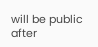will be public after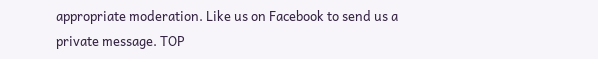appropriate moderation. Like us on Facebook to send us a private message. TOP